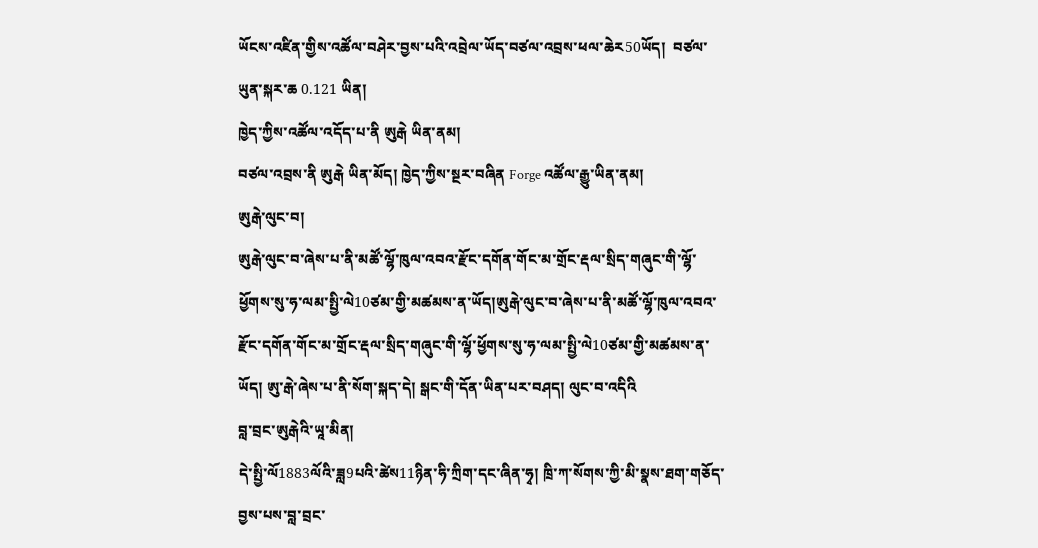ཡོངས་འཛིན་གྱིས་འཚོལ་བཤེར་བྱས་པའི་འབྲེལ་ཡོད་བཙལ་འབྲས་ཕལ་ཆེར50ཡོད།  བཙལ་ཡུན་སྐར་ཆ 0.121 ཡིན།
ཁྱེད་ཀྱིས་འཚོལ་འདོད་པ་ནི ཨུརྒེ ཡིན་ནམ།
བཙལ་འབྲས་ནི ཨུརྒེ ཡིན་མོད། ཁྱེད་ཀྱིས་སྔར་བཞིན Forge འཚོལ་རྒྱུ་ཡིན་ནམ།
ཨུརྒེ་ལུང་བ།
ཨུརྒེ་ལུང་བ་ཞེས་པ་ནི་མཚོ་ལྷོ་ཁུལ་འབའ་རྫོང་དགོན་གོང་མ་གྲོང་རྡལ་སྲིད་གཞུང་གི་ལྷོ་ཕྱོགས་སུ་ཧ་ལམ་སྤྱི་ལེ10ཙམ་གྱི་མཚམས་ན་ཡོད།ཨུརྒེ་ལུང་བ་ཞེས་པ་ནི་མཚོ་ལྷོ་ཁུལ་འབའ་རྫོང་དགོན་གོང་མ་གྲོང་རྡལ་སྲིད་གཞུང་གི་ལྷོ་ཕྱོགས་སུ་ཧ་ལམ་སྤྱི་ལེ10ཙམ་གྱི་མཚམས་ན་ཡོད། ཨུ་རྒེ་ཞེས་པ་ནི་སོག་སྐད་དེ། སྒང་གི་དོན་ཡིན་པར་བཤད། ལུང་བ་འདིའི
བླ་བྲང་ཨུརྒེའི་ཡཱ་མིན།
དེ་སྤྱི་ལོ1883ལོའི་ཟླ9པའི་ཚེས11ཉིན་ཧི་ཀྲིག་དང་ཞིན་ཧྭ། ཁྲི་ཀ་སོགས་ཀྱི་མི་སྣས་ཐག་གཅོད་བྱས་པས་བླ་བྲང་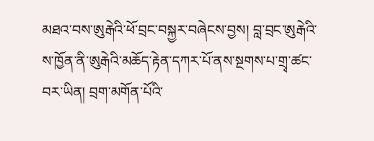མཐའ་བས་ཨུརྒེའི་ཕོ་བྲང་བསྐྱར་བཞེངས་བྱས། བླ་བྲང་ཨུརྒེའི་ས་ཁྱོན་ནི་ཨུརྒེའི་མཆོད་རྟེན་དཀར་པོ་ནས་སྔགས་པ་གྲྭ་ཚང་བར་ཡིན། བྲག་མགོན་པོའི་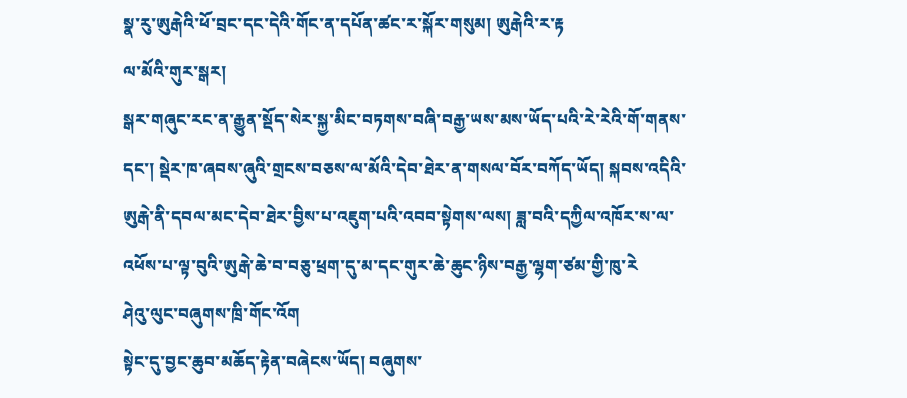སྣ་རུ་ཨུརྒེའི་ཕོ་བྲང་དང་དེའི་གོང་ན་དཔོན་ཚང་ར་སྐོར་གསུམ། ཨུརྒེའི་ར་རྟ
ལ་མོའི་གུར་སྒར།
སྒར་གཞུང་རང་ན་རྒྱུན་སྡོད་སེར་སྐྱ་མིང་བཏགས་བཞི་བརྒྱ་ཡས་མས་ཡོད་པའི་རེ་རེའི་གོ་གནས་དང་། སྡེར་ཁ་ཞབས་ཞུའི་གྲངས་བཅས་ལ་མོའི་དེབ་ཐེར་ན་གསལ་བོར་བཀོད་ཡོད། སྐབས་འདིའི་ཨུརྒེ་ནི་དབལ་མང་དེབ་ཐེར་བྱིས་པ་འཇུག་པའི་འབབ་སྟེགས་ལས། ཟླ་བའི་དཀྱིལ་འཁོར་ས་ལ་འཕོས་པ་ལྟ་བུའི་ཨུརྒེ་ཆེ་བ་བཅུ་ཕྲག་དུ་མ་དང་གུར་ཆེ་ཆུང་ཉིས་བརྒྱ་ལྷག་ཙམ་གྱི་ཁུ་རེ
ཤེའུ་ལུང་བཞུགས་ཁྲི་གོང་འོག
སྟེང་དུ་བྱང་ཆུབ་མཆོད་རྟེན་བཞེངས་ཡོད། བཞུགས་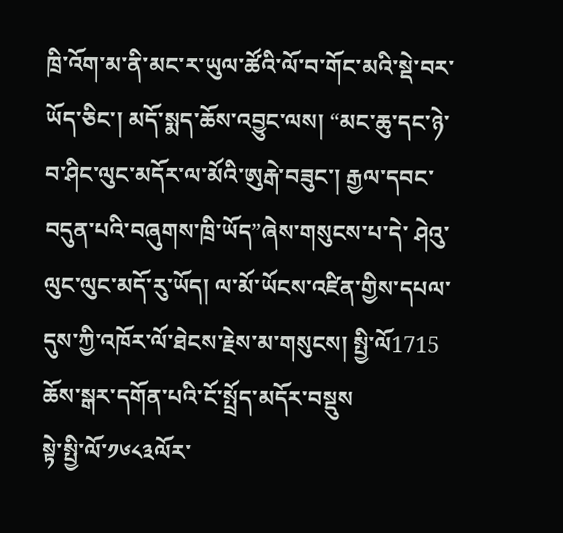ཁྲི་འོག་མ་ནི་མང་ར་ཡུལ་ཚོའི་ལོ་བ་གོང་མའི་སྡེ་བར་ཡོད་ཅིང་། མདོ་སྨད་ཆོས་འབྱུང་ལས། “མང་ཆུ་དང་ཉེ་བ་ཤིང་ལུང་མདོར་ལ་མོའི་ཨུརྒེ་བཟུང་། རྒྱལ་དབང་བདུན་པའི་བཞུགས་ཁྲི་ཡོད”ཞེས་གསུངས་པ་དེ་ ཤེའུ་ལུང་ལུང་མདོ་རུ་ཡོད། ལ་མོ་ཡོངས་འཛིན་གྱིས་དཔལ་དུས་ཀྱི་འཁོར་ལོ་ཐེངས་རྗེས་མ་གསུངས། སྤྱི་ལོ1715
ཆོས་སྒར་དགོན་པའི་ངོ་སྤྲོད་མདོར་བསྡུས
སྟེ་སྤྱི་ལོ་༡༦༨༣ལོར་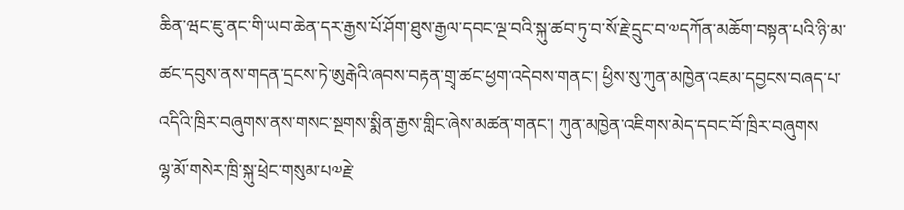ཆིན་ཝང་ཇུ་ནང་གི་ཡབ་ཆེན་དར་རྒྱས་པོ་ཤོག་ཐུས་རྒྱལ་དབང་ལྔ་བའི་སྐུ་ཚབ་ཏུ་བ་སོ་རྗེ་དྲུང་བ་༧དཀོན་མཆོག་བསྟན་པའི་ཉི་མ་ཚང་དབུས་ནས་གདན་དྲངས་ཏེ་ཨུརྒེའི་ཞབས་བརྟན་གྲྭ་ཚང་ཕྱག་འདེབས་གནང་། ཕྱིས་སུ་ཀུན་མཁྱེན་འཇམ་དབྱངས་བཞད་པ་འདིའི་ཁྲིར་བཞུགས་ནས་གསང་སྔགས་སྨིན་རྒྱས་གླིང་ཞེས་མཚན་གནང་། ཀུན་མཁྱེན་འཇིགས་མེད་དབང་བོ་ཁྲིར་བཞུགས
ལྷ་མོ་གསེར་ཁྲི་སྐུ་ཕྲེང་གསུམ་པ༧རྗེ་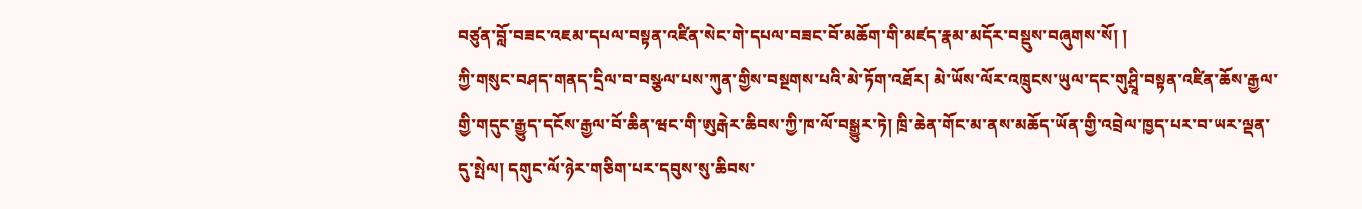བཙུན་བློ་བཟང་འཇམ་དཔལ་བསྟན་འཛིན་སེང་གེ་དཔལ་བཟང་བོ་མཆོག་གི་མཛད་རྣམ་མདོར་བསྡུས་བཞུགས་སོ། །
ཀྱི་གསུང་བཤད་གནད་དྲིལ་བ་བསྩལ་པས་ཀུན་གྱིས་བསྔགས་པའི་མེ་ཏོག་འཐོར། མེ་ཡོས་ལོར་འཁྲུངས་ཡུལ་དང་གུཤྲཱི་བསྟན་འཛིན་ཆོས་རྒྱལ་གྱི་གདུང་རྒྱུད་དངོས་རྒྱལ་བོ་ཆིན་ཝང་གི་ཨུརྒེར་ཆིབས་ཀྱི་ཁ་ལོ་བསྒྱུར་ཏེ། ཁྲི་ཆེན་གོང་མ་ནས་མཆོད་ཡོན་གྱི་འབྲེལ་ཁྱད་པར་བ་ཡར་ལྡན་དུ་སྤེལ། དགུང་ལོ་ཉེར་གཅིག་པར་དབུས་སུ་ཆིབས་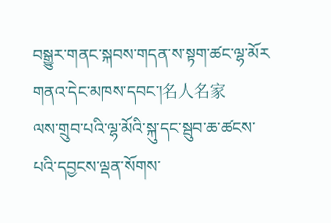བསྒྱུར་གནང་སྐབས་གདན་ས་སྟག་ཚང་ལྷ་མོར
གནའ་དེང་མཁས་དབང་།名人名家
ལས་གྲུབ་པའི་ལྷ་མོའི་སྐུ་དང་སྦུབ་ཆ་ཚངས་པའི་དབྱངས་ལྡན་སོགས་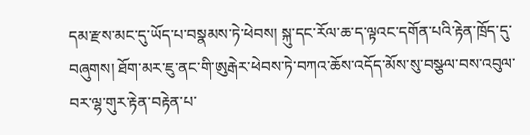དམ་རྫས་མང་དུ་ཡོད་པ་བསྣམས་ཏེ་ཕེབས། སྐུ་དང་རོལ་ཆ་ད་ལྟའང་དགོན་པའི་རྟེན་ཁྲོད་དུ་བཞུགས། ཐོག་མར་ཇུ་ནང་གི་ཨུརྒེར་ཕེབས་ཏེ་བཀའ་ཆོས་འདོད་མོས་སུ་བསྩལ་བས་འབུལ་བར་ལྷ་གུར་རྟེན་བརྟེན་པ་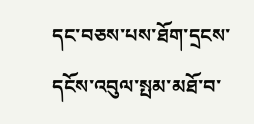དང་བཅས་པས་ཐོག་དྲངས་དངོས་འབུལ་སྤམ་མཐོ་བ་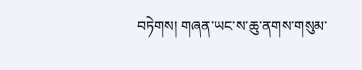བཏེགས། གཞན་ཡང་ས་ཆུ་ནགས་གསུམ་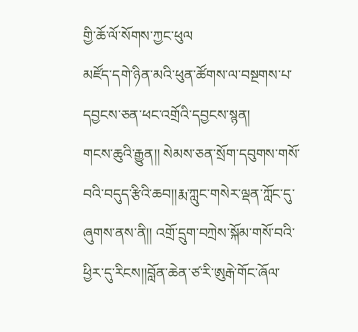གྱི་ཆོ་ལོ་སོགས་ཀྱང་ཕུལ
མཛོད་དགེ་ཉིན་མའི་ཕུན་ཚོགས་ལ་བསྔགས་པ་དབྱངས་ཅན་ཕང་འགྲོའི་དབྱངས་སྙན།
གངས་ཆུའི་རྒྱུན།། སེམས་ཅན་སྲོག་དབུགས་གསོ་བའི་བདུད་རྩིའི་ཆབ།།རྨ་ཀླུང་གསེར་ལྡན་ཀློང་དུ་ཞུགས་ནས་ནི།། འགྲོ་དྲུག་བཀྲེས་སྐོམ་གསོ་བའི་ཕྱིར་དུ་རིངས།།བློན་ཆེན་ཙ་རི་ཨུརྒེ་གོང་ཞོལ་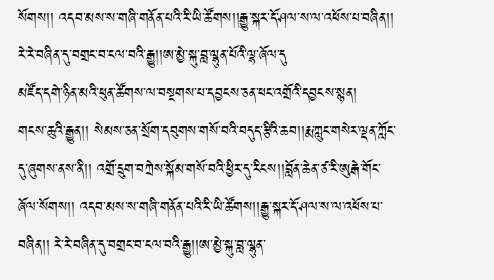སོགས།། འདབ་མས་ས་གཞི་གནོན་པའི་རི་ཡི་ཚོགས།།རྒྱུ་སྐར་དོ་ཤལ་ས་ལ་འཕོས་པ་བཞིན།། རེ་རེ་བཞིན་དུ་བགྲང་བ་ངལ་བའི་རྒྱུ།།ཨ་མྱེ་སྐུ་བླ་ལྷུན་པོའི་ལྷ་ཞོལ་དུ
མཛོད་དགེ་ཉིན་མའི་ཕུན་ཚོགས་ལ་བསྔགས་པ་དབྱངས་ཅན་ཕང་འགྲོའི་དབྱངས་སྙན།
གངས་ཆུའི་རྒྱུན།། སེམས་ཅན་སྲོག་དབུགས་གསོ་བའི་བདུད་རྩིའི་ཆབ།།རྨ་ཀླུང་གསེར་ལྡན་ཀློང་དུ་ཞུགས་ནས་ནི།། འགྲོ་དྲུག་བཀྲེས་སྐོམ་གསོ་བའི་ཕྱིར་དུ་རིངས།།བློན་ཆེན་ཙ་རི་ཨུརྒེ་གོང་ཞོལ་སོགས།། འདབ་མས་ས་གཞི་གནོན་པའི་རི་ཡི་ཚོགས།།རྒྱུ་སྐར་དོ་ཤལ་ས་ལ་འཕོས་པ་བཞིན།། རེ་རེ་བཞིན་དུ་བགྲང་བ་ངལ་བའི་རྒྱུ།།ཨ་མྱེ་སྐུ་བླ་ལྷུན་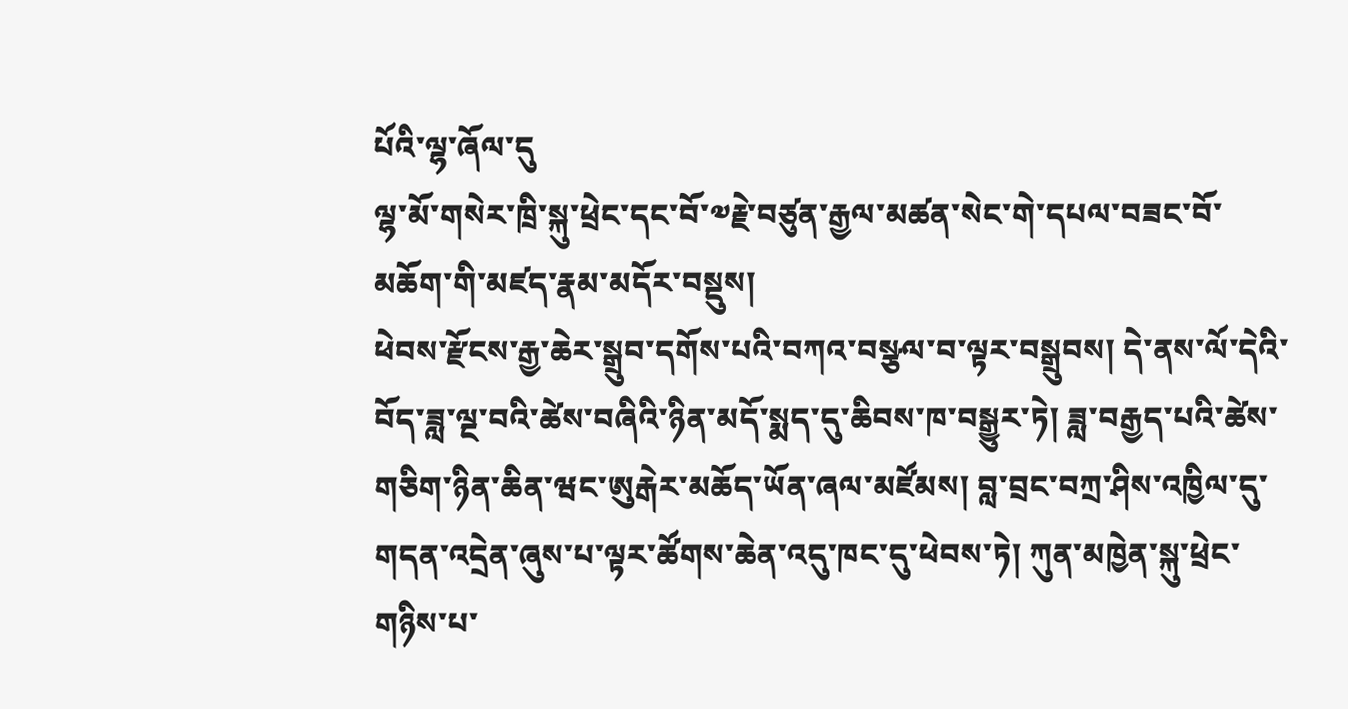པོའི་ལྷ་ཞོལ་དུ
ལྷ་མོ་གསེར་ཁྲི་སྐུ་ཕྲེང་དང་བོ་༧རྗེ་བཙུན་རྒྱལ་མཚན་སེང་གེ་དཔལ་བཟང་བོ་མཆོག་གི་མཛད་རྣམ་མདོར་བསྡུས།
ཕེབས་རྫོངས་རྒྱ་ཆེར་སྒྲུབ་དགོས་པའི་བཀའ་བསྩལ་བ་ལྟར་བསྒྲུབས། དེ་ནས་ལོ་དེའི་བོད་ཟླ་ལྔ་བའི་ཚེས་བཞིའི་ཉིན་མདོ་སྨད་དུ་ཆིབས་ཁ་བསྒྱུར་ཏེ། ཟླ་བརྒྱད་པའི་ཚེས་གཅིག་ཉིན་ཆིན་ཝང་ཨུརྒེར་མཆོད་ཡོན་ཞལ་མཛོམས། བླ་བྲང་བཀྲ་ཤིས་འཁྱིལ་དུ་གདན་འདྲེན་ཞུས་པ་ལྟར་ཚོགས་ཆེན་འདུ་ཁང་དུ་ཕེབས་ཏེ། ཀུན་མཁྱེན་སྐུ་ཕྲེང་གཉིས་པ་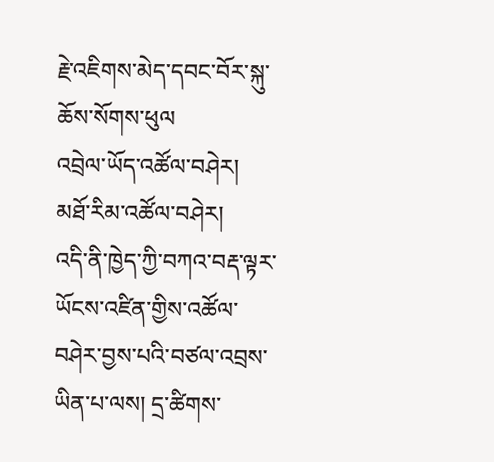རྗེ་འཇིགས་མེད་དབང་བོར་སྐུ་ཆོས་སོགས་ཕུལ
འབྲེལ་ཡོད་འཚོལ་བཤེར།
མཐོ་རིམ་འཚོལ་བཤེར།
འདི་ནི་ཁྱེད་ཀྱི་བཀའ་བརྡ་ལྟར་ཡོངས་འཛིན་གྱིས་འཚོལ་བཤེར་བྱས་པའི་བཙལ་འབྲས་ཡིན་པ་ལས། དྲ་ཚིགས་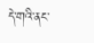དེ་གའི་ནང་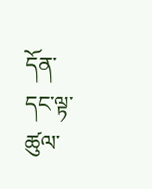དོན་དང་ལྟ་ཚུལ་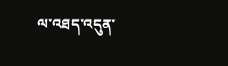ལ་འཐད་འདུན་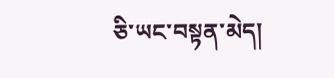ཅི་ཡང་བསྟན་མེད།